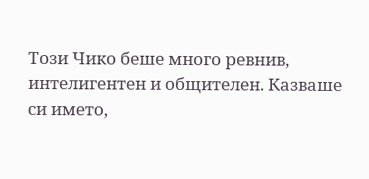Този Чико беше много ревнив, интелигентен и общителен. Казваше си името,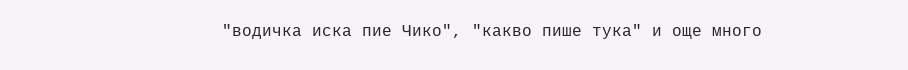"водичка иска пие Чико", "какво пише тука" и още много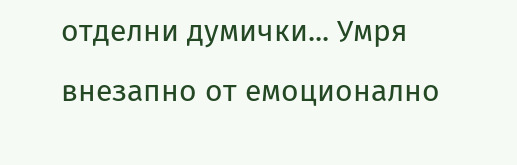отделни думички... Умря внезапно от емоционално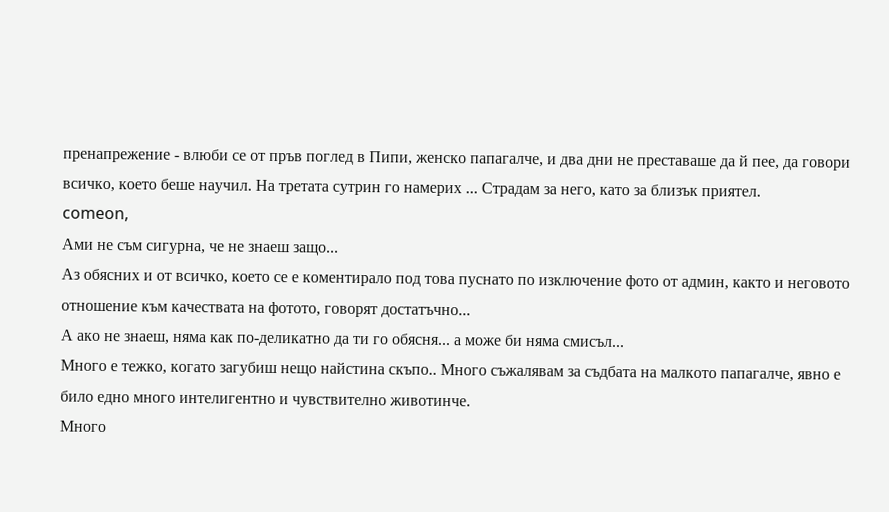пренапрежение - влюби се от пръв поглед в Пипи, женско папагалче, и два дни не преставаше да й пее, да говори всичко, което беше научил. На третата сутрин го намерих ... Страдам за него, като за близък приятел.
comeon,
Ами не съм сигурна, че не знаеш защо...
Аз обясних и от всичко, което се е коментирало под това пуснато по изключение фото от админ, както и неговото отношение към качествата на фотото, говорят достатъчно...
А ако не знаеш, няма как по-деликатно да ти го обясня... а може би няма смисъл...
Много е тежко, когато загубиш нещо найстина скъпо.. Много съжaлявам за съдбата на малкото папагалче, явно е било едно много интелигентно и чувствително животинче.
Много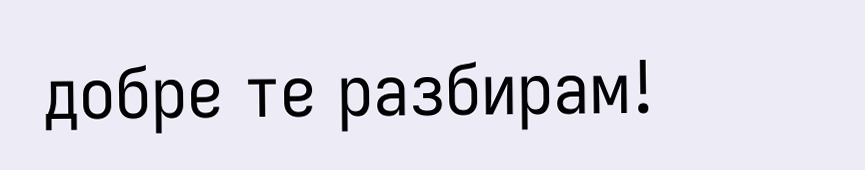добре те разбирам!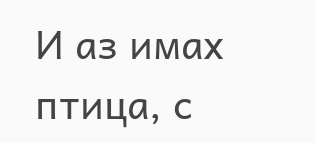И аз имах птица, с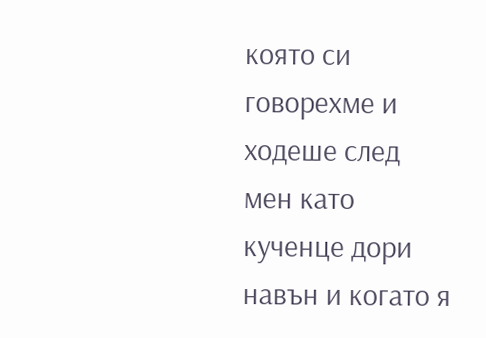която си говорехме и ходеше след мен като кученце дори навън и когато я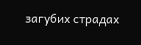загубих страдах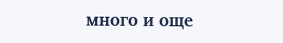много и още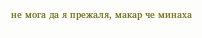не мога да я прежаля, макар че минаха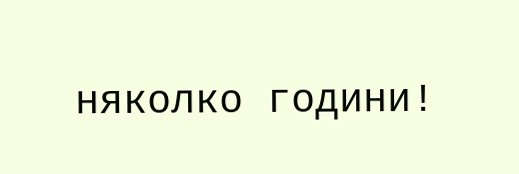няколко години!